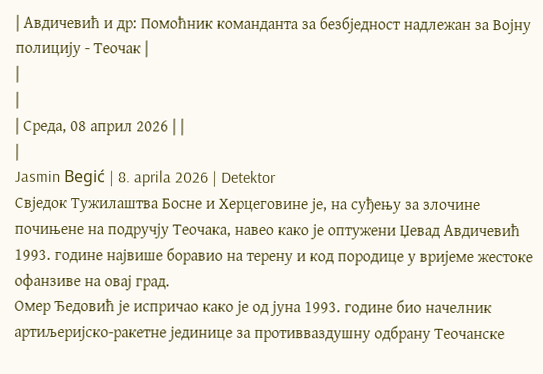| Авдичевић и др: Помоћник команданта за безбједност надлежан за Војну полицију - Теочак |
|
|
| Среда, 08 април 2026 | |
|
Jasmin Begić | 8. aprila 2026 | Detektor
Свједок Тужилаштва Босне и Херцеговине је, на суђењу за злочине почињене на подручју Теочака, навео како је оптужени Џевад Авдичевић 1993. године највише боравио на терену и код породице у вријеме жестоке офанзиве на овај град.
Омер Ђедовић је испричао како је од јуна 1993. године био начелник артиљеријско-ракетне јединице за противваздушну одбрану Теочанске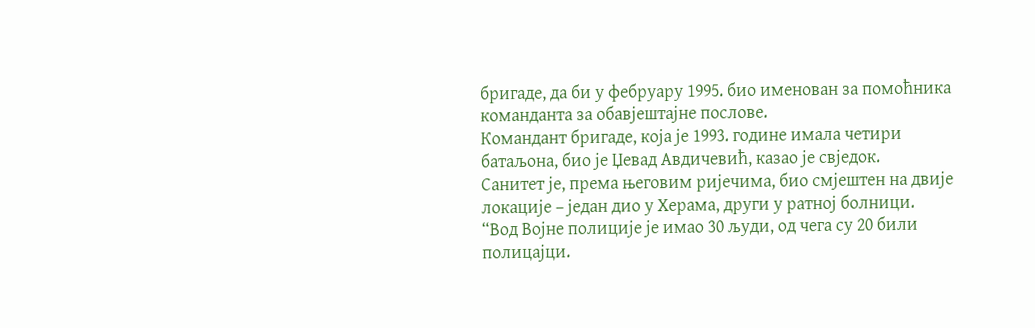бригаде, да би у фебруару 1995. био именован за помоћника команданта за обавјештајне послове.
Командант бригаде, која је 1993. године имала четири батаљона, био је Џевад Авдичевић, казао је свједок.
Санитет је, према његовим ријечима, био смјештен на двије локације – један дио у Херама, други у ратној болници.
“Вод Војне полиције је имао 30 људи, од чега су 20 били полицајци.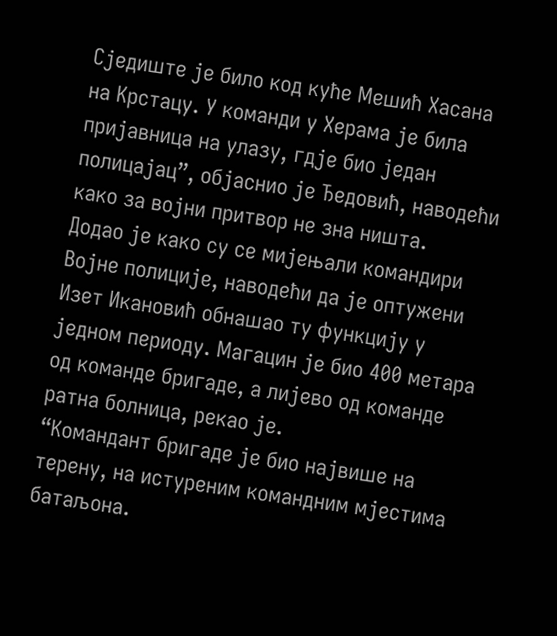Сједиште је било код куће Мешић Хасана на Крстацу. У команди у Херама је била пријавница на улазу, гдје био један полицајац”, објаснио је Ђедовић, наводећи како за војни притвор не зна ништа.
Додао је како су се мијењали командири Војне полиције, наводећи да је оптужени Изет Икановић обнашао ту функцију у једном периоду. Магацин је био 400 метара од команде бригаде, а лијево од команде ратна болница, рекао је.
“Командант бригаде је био највише на терену, на истуреним командним мјестима батаљона.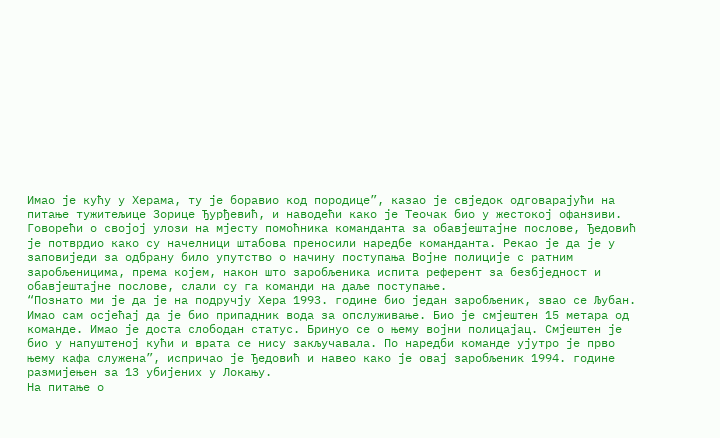Имао је кућу у Херама, ту је боравио код породице”, казао је свједок одговарајући на питање тужитељице Зорице Ђурђевић, и наводећи како је Теочак био у жестокој офанзиви.
Говорећи о својој улози на мјесту помоћника команданта за обавјештајне послове, Ђедовић је потврдио како су начелници штабова преносили наредбе команданта. Рекао је да је у заповиједи за одбрану било упутство о начину поступања Војне полиције с ратним заробљеницима, према којем, након што заробљеника испита референт за безбједност и обавјештајне послове, слали су га команди на даље поступање.
“Познато ми је да је на подручју Хера 1993. године био један заробљеник, звао се Љубан. Имао сам осјећај да је био припадник вода за опслуживање. Био је смјештен 15 метара од команде. Имао је доста слободан статус. Бринуо се о њему војни полицајац. Смјештен је био у напуштеној кући и врата се нису закључавала. По наредби команде ујутро је прво њему кафа служена”, испричао је Ђедовић и навео како је овај заробљеник 1994. године размијењен за 13 убијених у Локању.
На питање о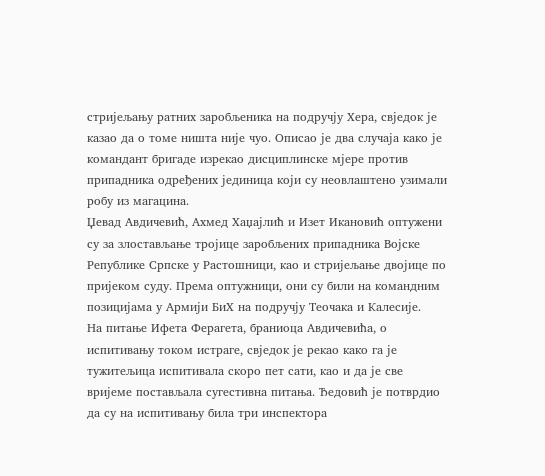стријељању ратних заробљеника на подручју Хера, свједок је казао да о томе ништа није чуо. Описао је два случаја како је командант бригаде изрекао дисциплинске мјере против припадника одређених јединица који су неовлаштено узимали робу из магацина.
Џевад Авдичевић, Ахмед Хаџајлић и Изет Икановић оптужени су за злостављање тројице заробљених припадника Војске Републике Српске у Растошници, као и стријељање двојице по пријеком суду. Према оптужници, они су били на командним позицијама у Армији БиХ на подручју Теочака и Калесије.
На питање Ифета Ферагета, браниоца Авдичевића, о испитивању током истраге, свједок је рекао како га је тужитељица испитивала скоро пет сати, као и да је све вријеме постављала сугестивна питања. Ђедовић је потврдио да су на испитивању била три инспектора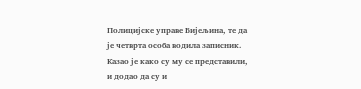Полицијске управе Бијељина, те да је четврта особа водила записник. Казао је како су му се представили, и додао да су и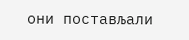они постављали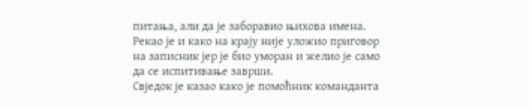питања, али да је заборавио њихова имена. Рекао је и како на крају није уложио приговор на записник јер је био уморан и желио је само да се испитивање заврши.
Свједок је казао како је помоћник команданта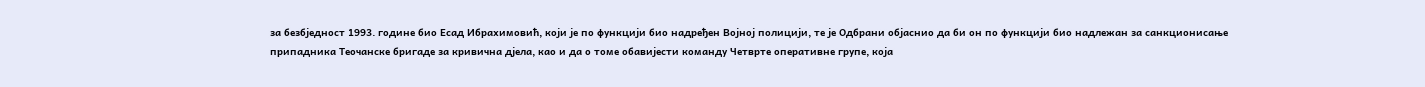за безбједност 1993. године био Есад Ибрахимовић, који је по функцији био надређен Војној полицији, те је Одбрани објаснио да би он по функцији био надлежан за санкционисање припадника Теочанске бригаде за кривична дјела, као и да о томе обавијести команду Четврте оперативне групе, која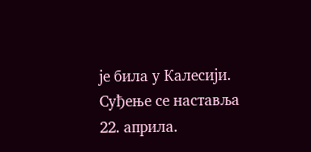је била у Калесији.
Суђење се наставља 22. априла.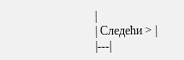|
| Следећи > |
|---|